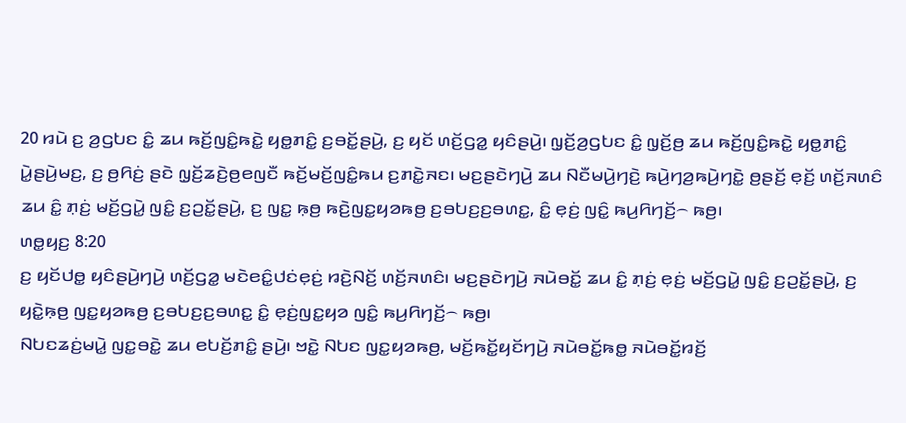20 ꤙꤣꤧ ꤢ꤬ ꤤ꤬ꤞꤝꤢ ꤢꤨ꤭ ꤘꤣ ꤒꤢꤩ꤬ꤜꤢꤨ꤭ꤒꤢꤧ꤭ ꤟꤥ꤭ꤊꤢꤨ꤭ ꤢ꤬ꤋꤢꤩ꤭ꤔꤣꤧ꤬, ꤢ꤬ ꤟꤢꤩ ꤛꤢꤩ꤬ꤞꤤ꤭ ꤟꤢꤨꤔꤣꤧ꤬꤯ ꤜ꤫ꤢꤩ꤬ꤤ꤬ꤞꤝꤢ ꤢꤨ꤭ ꤜ꤫ꤢꤩ꤬ꤥ꤬ ꤘꤣ ꤒꤢꤩ꤬ꤜꤢꤨ꤭ꤒꤢꤧ꤭ ꤟꤥ꤭ꤊꤢꤨ꤭ ꤣꤧ꤭ꤔꤣꤧ꤬ꤗꤢ꤬, ꤢ꤬ ꤥ꤬ꤖꤢꤦ꤬ ꤔꤢꤧ ꤜ꤫ꤢꤩ꤬ꤘꤢꤧ꤬ꤥ꤬ꤕꤜꤢꤪ ꤒꤢꤩ꤬ꤗꤢꤩ꤬ꤜꤢꤨ꤭ꤒꤣ ꤢ꤬ꤊꤢꤧ꤭ꤏꤢ꤯ ꤗꤢ꤬ꤔꤢꤧꤚꤣꤧ꤬ ꤘꤣ ꤡꤢꤪꤗꤣꤧ꤬ꤚꤢꤧ꤬ ꤒꤣꤧ꤬ꤚꤤ꤬ꤒꤣꤧ꤬ꤚꤢꤧ꤭ ꤥ꤬ꤔꤢꤩ꤬ ꤕ꤫ꤢꤩ꤬ ꤛꤢꤩ꤬ꤏꤛꤢꤨ ꤘꤣ ꤢꤨ꤭ ꤊ꤫ꤢꤦ꤬ ꤗꤢꤩ꤬ꤞꤣꤧ꤭ ꤜꤢꤨ꤭ ꤢ꤬ꤑꤢꤩ꤭ꤔꤣꤧ꤬, ꤢ꤬ ꤜꤢ꤭ ꤒ꤫ꤥ꤬ ꤒꤢꤧ꤬ꤜꤢ꤭ꤟꤤꤒꤥ꤬ ꤢ꤬ꤋꤝꤢ꤬ꤢ꤬ꤋꤛꤢ꤭, ꤢꤨ꤭ ꤕ꤫ꤢꤦ꤬ ꤜꤢꤨ꤭ ꤒꤣ꤬ꤖꤚꤢꤩ꤬꤮ ꤒꤥ꤬꤯
ꤛꤥ꤭ꤟꤢ꤬ 8:20
ꤢ꤬ ꤟꤢꤩꤓꤥ꤭ ꤟꤢꤨꤔꤣꤧ꤬ꤚꤣꤧ꤬ ꤛꤢꤩ꤬ꤞꤤ꤭ ꤗꤢꤧꤕꤢꤨ꤭ꤓꤢꤦꤕ꤫ꤢꤦ꤬ ꤙꤢꤧ꤬ꤡꤢꤩ꤬ ꤛꤢꤩ꤬ꤏꤛꤢꤨ꤯ ꤗꤢ꤬ꤔꤢꤧꤚꤣꤧ꤬ ꤏꤣꤧꤋꤢꤩ꤭ ꤘꤣ ꤢꤨ꤭ ꤊ꤫ꤢꤦ꤬ ꤕ꤫ꤢꤦ꤬ ꤗꤢꤩ꤬ꤞꤣꤧ꤭ ꤜꤢꤨ꤭ ꤢ꤬ꤑꤢꤩ꤭ꤔꤣꤧ꤬, ꤢ꤬ ꤟꤢꤧ꤭ꤒ꤫ꤥ꤬ ꤜꤢ꤭ꤟꤤꤒꤥ꤬ ꤢ꤬ꤋꤝꤢ꤬ꤢ꤬ꤋꤛꤢ꤭ ꤢꤨ꤭ ꤕ꤫ꤢꤦ꤬ꤜꤢ꤭ꤟꤤ ꤜꤢꤨ꤭ ꤒꤣ꤬ꤖꤚꤢꤩ꤬꤮ ꤒꤥ꤬꤯
ꤡꤝꤢꤘꤢꤦ꤬ꤗꤣꤧ꤭ ꤜꤢ꤭ꤋꤢꤧ꤭ ꤘꤣ ꤕꤝꤢꤩ꤬ꤊꤢꤨ꤭ ꤔꤣꤧ꤬꤯ ꤠꤢꤧ꤭ ꤡꤝꤢ ꤜꤢ꤭ꤟꤤꤒꤥ꤬, ꤗꤢꤩ꤬ꤒꤢꤩ꤭ꤟꤢꤩꤚꤣꤧ꤬ ꤏꤣꤧꤋꤢꤩ꤭ꤒꤥ꤭ ꤏꤣꤧꤋꤢꤩ꤭ꤙꤢꤩ꤬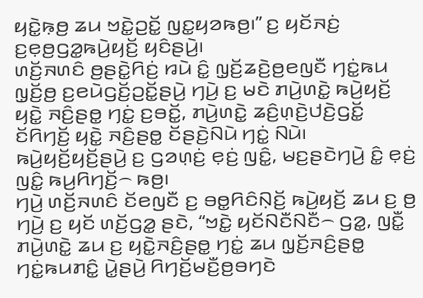ꤟꤢꤧ꤭ꤒ꤫ꤥ꤬ ꤘꤣ ꤠꤢꤧ꤭ꤑꤢꤩ꤭ ꤜꤢ꤭ꤟꤤꤒꤥ꤬꤯” ꤢ꤬ ꤟꤢꤩꤏꤢꤦ꤬ ꤢ꤬ꤕ꤫ꤥ꤬ꤞꤤ꤭ꤒꤣꤧ꤬ꤟꤢꤩ꤬ ꤟꤢꤨꤔꤣꤧ꤬꤯
ꤛꤢꤩ꤬ꤏꤛꤢꤨ ꤥ꤬ꤔꤢꤧ꤭ꤖꤢꤦ꤬ ꤙꤣꤧ ꤢꤨ꤭ ꤜ꤫ꤢꤩ꤬ꤘꤢꤧ꤬ꤥ꤬ꤕꤜꤢꤪ ꤚꤢꤦ꤭ꤒꤣ ꤜ꤫ꤢꤩ꤬ꤥ꤬ ꤢ꤬ꤕꤣꤧꤞꤢꤩ꤬ꤑꤢꤩ꤭ꤔꤣꤧ꤬ ꤚꤣꤧ꤬ ꤢ꤬ ꤗꤢꤧ ꤊꤣꤧ꤬ꤛꤢꤧ꤭ ꤒꤣꤧ꤬ꤟꤢꤩ꤬ ꤟꤢꤧ꤭ ꤏꤢꤨ꤬ꤔꤥ꤭ ꤚꤢꤦ꤭ ꤢ꤬ꤋꤢꤩ꤭, ꤊꤣꤧ꤬ꤛꤢꤧ꤭ ꤘꤢꤨ꤬ꤛ꤫ꤢꤧ꤬ꤓꤢꤧ꤬ꤞꤢꤩ꤭ ꤢꤩꤖꤚꤢꤩ꤬ ꤟꤢꤧ꤭ ꤏꤢꤨ꤬ꤔꤥ꤭ ꤢꤩꤔꤢꤧ꤬ꤡꤣꤧ ꤚꤢꤦ꤭ ꤡꤣꤧ꤯
ꤒꤣꤧ꤬ꤟꤢꤩ꤬ꤟꤢꤩ꤬ꤔꤣꤧ꤬ ꤢ꤬ ꤞꤤꤛ꤫ꤢꤦ꤬ ꤕ꤫ꤢꤦ꤬ ꤜꤢꤨ꤭, ꤗꤢ꤬ꤔꤢꤧꤚꤣꤧ꤬ ꤢꤨ꤭ ꤕ꤫ꤢꤦ꤬ ꤜꤢꤨ꤭ ꤒꤣ꤬ꤖꤚꤢꤩ꤬꤮ ꤒꤥ꤬꤯
ꤚꤣꤧ꤬ ꤛꤢꤩ꤬ꤏꤛꤢꤨ ꤢꤩꤕꤜꤢꤪ ꤢ꤬ ꤋꤥ꤭ꤖꤢꤨꤡ꤫ꤢꤩ꤬ ꤒꤣꤧ꤬ꤟꤢꤩ꤬ ꤘꤣ ꤢ꤬ ꤥ꤬ ꤚꤣꤧ꤬ ꤢ꤬ ꤟꤢꤩ ꤛꤢꤩ꤬ꤞꤤ꤭ ꤔꤢꤧ, “ꤠꤢꤧ꤭ ꤟꤢꤩꤡꤢꤪꤡꤢꤪ꤮ ꤞꤤ꤭, ꤜꤢꤪ꤭ ꤊꤣꤧ꤬ꤛꤢꤧ꤭ ꤘꤣ ꤢ꤬ ꤟꤢꤧ꤭ꤏꤢꤨ꤬ꤔꤥ꤭ ꤚꤢꤦ꤭ ꤘꤣ ꤜ꤫ꤢꤩ꤬ꤏꤢꤨ꤬ꤔꤥ꤭ ꤚꤢꤦ꤭ꤒꤣꤊꤢꤨ꤭ ꤣꤧ꤭ꤔꤣꤧ꤬ ꤖꤚꤢꤩ꤬ꤗꤢꤪ꤬ꤥ꤬ꤋꤚꤢꤧ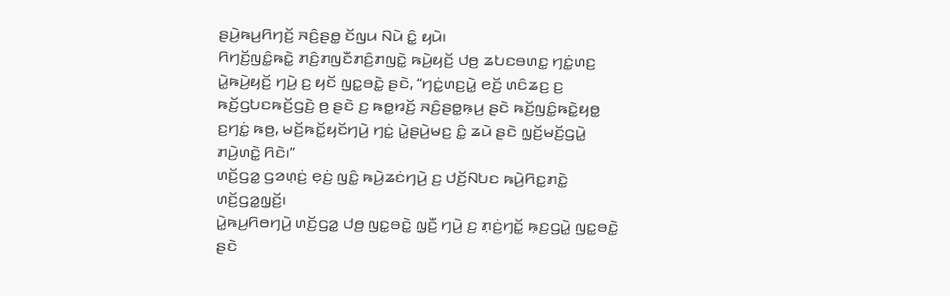ꤔꤣꤧ꤬ꤒꤣ꤬ꤖꤚꤢꤩ꤬ ꤏꤢꤨ꤬ꤔꤥ꤭ ꤢꤩꤜꤣ ꤡꤣꤧ ꤢꤨ꤭ ꤟꤣꤧ꤯
ꤖꤚꤢꤩ꤬ꤜꤢꤨ꤭ꤒꤢꤧ꤭ ꤊꤢꤨ꤬ꤊꤜꤢꤪꤊꤢꤨ꤬ꤊꤜꤢꤧ꤭ ꤒꤣꤧ꤬ꤟꤢꤩ꤬ ꤓꤥ꤬ ꤘꤝꤢꤋꤛꤢ꤭ ꤚꤢꤦ꤭ꤛꤢ꤬ ꤣꤧ꤭ꤒꤣꤧ꤬ꤟꤢꤩ꤬ ꤚꤣꤧ꤬ ꤢ꤬ ꤟꤢꤩ ꤜꤢ꤭ꤋꤢꤧ꤭ ꤔꤢꤧ, “ꤚꤢꤦ꤭ꤛꤢ꤬ꤣꤧ꤭ ꤕꤢꤩ꤬ ꤛꤢꤨꤘꤢ꤬ ꤢ꤬ ꤒꤢꤩ꤬ꤞꤝꤢꤒꤢꤩ꤬ꤞꤢꤧ꤬ ꤥ꤬ ꤔꤢꤧ ꤢ꤬ ꤒꤥ꤭ꤙꤢꤩ꤬ ꤏꤢꤨ꤬ꤔꤥ꤭ꤒ꤫ꤣ꤬ ꤔꤢꤧ ꤒꤢꤩ꤬ꤜꤢꤨ꤭ꤒꤢꤧ꤭ꤟꤥ꤭ ꤢ꤬ꤚꤢꤦ꤭ ꤒꤥ꤬, ꤗꤢꤩ꤬ꤒꤢꤩ꤭ꤟꤢꤩꤚꤣꤧ꤬ ꤚꤢꤦ꤭ ꤣꤧ꤭ꤔꤣꤧ꤬ꤗꤢ꤬ ꤢꤨ꤭ ꤘꤣꤧ ꤔꤢꤧ ꤜ꤫ꤢꤩ꤬ꤗꤢꤩ꤬ꤞꤣꤧ꤭ ꤊꤣꤧ꤬ꤛꤢꤧ꤭ ꤖꤢꤧ꤯”
ꤛꤢꤩ꤬ꤞꤤ꤭ ꤞꤤꤛ꤫ꤢꤦ꤬ ꤕ꤫ꤢꤦ꤬ ꤜꤢꤨ꤭ ꤒꤣꤧ꤬ꤘꤢꤦꤚꤣꤧ꤬ ꤢ꤬ ꤓꤢꤩ꤬ꤡꤝꤢ ꤒꤣꤧ꤬ꤖꤢ꤭ꤊꤢꤧ꤭ ꤛꤢꤩ꤬ꤞꤤ꤭ꤜ꤫ꤢꤩ꤬꤯
ꤣꤧ꤭ꤒꤣ꤬ꤖꤥꤚꤣꤧ꤬ ꤛꤢꤩ꤬ꤞꤤ꤭ ꤓꤥ꤬ ꤜꤢ꤭ꤋꤢꤧ꤭ ꤜ꤫ꤢꤪ꤬ ꤚꤣꤧ꤬ ꤢ꤬ ꤊ꤫ꤢꤦ꤬ꤚꤢꤩ꤭ ꤒ꤫ꤢ꤬ꤞꤣꤧ꤭ ꤜꤢ꤭ꤋꤢꤧ꤭ ꤔꤢꤧ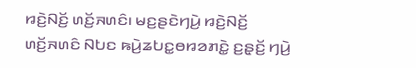ꤙꤢꤧ꤬ꤡꤢꤩ꤬ ꤛꤢꤩ꤬ꤏꤛꤢꤨ꤯ ꤗꤢ꤬ꤔꤢꤧꤚꤣꤧ꤬ ꤙꤢꤧ꤬ꤡꤢꤩ꤬ ꤛꤢꤩ꤬ꤏꤛꤢꤨ ꤡꤝꤢ ꤒꤣꤧ꤬ꤘꤝꤢ꤭ꤥꤙꤤꤊꤢꤧ꤭ ꤢ꤬ꤔ꤫ꤢꤩ꤬ ꤚꤣꤧ꤬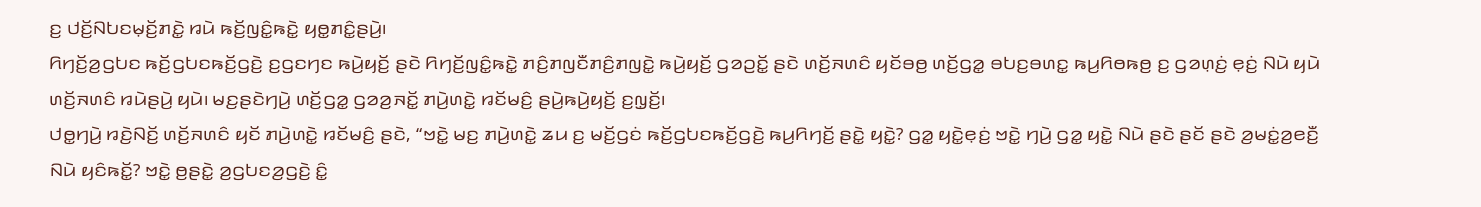ꤢ꤬ ꤓꤢꤩ꤬ꤡꤝꤢꤗ꤫ꤢꤩ꤬ꤊꤢꤧ꤭ ꤙꤣꤧ ꤒꤢꤩ꤬ꤜꤢꤨ꤭ꤒꤢꤧ꤭ ꤟꤥ꤭ꤊꤢꤨ꤭ꤔꤣꤧ꤬꤯
ꤖꤚꤢꤩ꤬ꤤ꤬ꤞꤝꤢ ꤒꤢꤩ꤬ꤞꤝꤢꤒꤢꤩ꤬ꤞꤢꤧ꤬ ꤢ꤬ꤞꤢꤚꤢ ꤒꤣꤧ꤬ꤟꤢꤩ꤬ ꤔꤢꤧ ꤖꤚꤢꤩ꤬ꤜꤢꤨ꤭ꤒꤢꤧ꤭ ꤊꤢꤨ꤬ꤊꤜꤢꤪꤊꤢꤨ꤬ꤊꤜꤢꤧ꤭ ꤒꤣꤧ꤬ꤟꤢꤩ꤬ ꤞꤤꤑꤢꤩ꤭ ꤔꤢꤧ ꤛꤢꤩ꤬ꤏꤛꤢꤨ ꤟꤢꤩꤋꤥ꤬ ꤛꤢꤩ꤬ꤞꤤ꤭ ꤋꤝꤢ꤬ꤋꤛꤢ꤭ ꤒꤣ꤬ꤖꤥꤒꤥ꤬ ꤢ꤬ ꤞꤤꤛ꤫ꤢꤦ꤬ ꤕ꤫ꤢꤦ꤬ ꤡꤣꤧ ꤟꤣꤧ ꤛꤢꤩ꤬ꤏꤛꤢꤨ ꤙꤣꤧꤔꤣꤧ꤬ ꤟꤣꤧ꤯ ꤗꤢ꤬ꤔꤢꤧꤚꤣꤧ꤬ ꤛꤢꤩ꤬ꤞꤤ꤭ ꤞꤤꤤ꤬ꤏꤢꤩ꤭ ꤊꤣꤧ꤬ꤛꤢꤧ꤭ ꤙꤢꤩꤗꤢꤨ꤬ ꤔꤣꤧ꤬ꤒꤣꤧ꤬ꤟꤢꤩ꤬ ꤢ꤬ꤜ꤫ꤢꤩ꤬꤯
ꤓꤥ꤭ꤚꤣꤧ꤬ ꤙꤢꤧ꤬ꤡꤢꤩ꤬ ꤛꤢꤩ꤬ꤏꤛꤢꤨ ꤟꤢꤩ ꤊꤣꤧ꤬ꤛꤢꤧ꤭ ꤙꤢꤩꤗꤢꤨ꤬ ꤔꤢꤧ, “ꤠꤢꤧ꤭ ꤗꤢ꤬ ꤊꤣꤧ꤬ꤛꤢꤧ꤭ ꤘꤣ ꤢ꤬ ꤗꤢꤩ꤬ꤞꤢꤦ ꤒꤢꤩ꤬ꤞꤝꤢꤒꤢꤩ꤬ꤞꤢꤧ꤬ ꤒꤣ꤬ꤖꤚꤢꤩ꤬ ꤔꤢꤧ꤭ ꤟꤢꤧ꤭? ꤞꤤ꤭ ꤟꤢꤧ꤭ꤕ꤫ꤢꤦ꤬ ꤠꤢꤧ꤭ ꤚꤣꤧ꤬ ꤞꤤ꤭ ꤟꤢꤧ꤭ ꤡꤣꤧ ꤔꤢꤧ ꤔꤢꤩ ꤔꤢꤧ ꤤ꤬ꤗꤢꤦ꤭ꤤ꤬ꤕꤢꤪ꤬ ꤡꤣꤧ ꤟꤢꤨꤒꤢꤩ꤭? ꤠꤢꤧ꤭ ꤥ꤬ꤔꤢꤧ꤭ ꤤ꤬ꤞꤝꤢꤤ꤬ꤞꤢꤧ꤬ ꤢꤨ꤭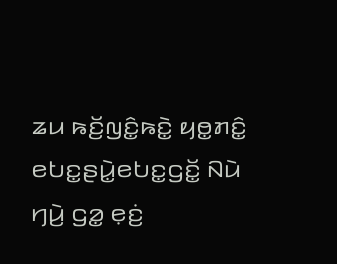ꤘꤣ ꤒꤢꤩ꤬ꤜꤢꤨ꤭ꤒꤢꤧ꤭ ꤟꤥ꤭ꤊꤢꤨ꤭ ꤕꤝꤢ꤭ꤔꤣꤧ꤭ꤕꤝꤢ꤭ꤞꤢꤩ꤭ ꤡꤣꤧ ꤚꤣꤧ꤬ ꤞꤤ꤭ ꤕ꤫ꤢꤦ꤬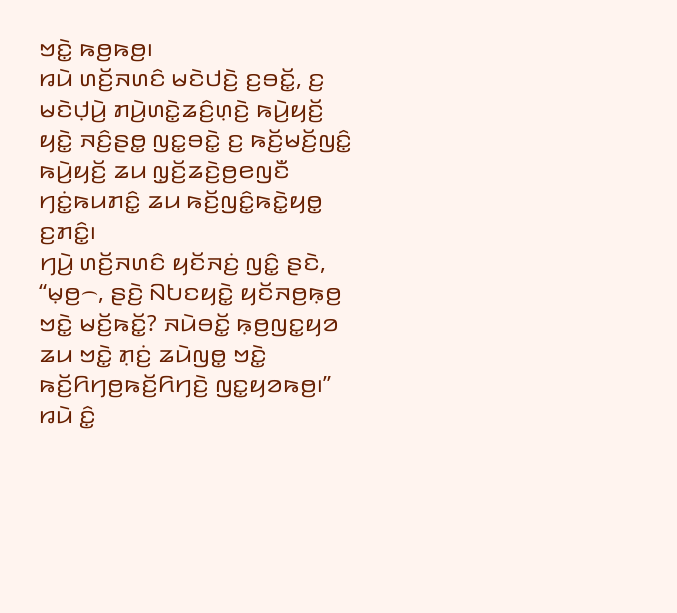ꤠꤢꤧ꤭ ꤒꤥ꤬ꤒꤥ꤬꤯
ꤙꤣꤧ ꤛꤢꤩ꤬ꤏꤛꤢꤨ ꤗꤢꤧꤓꤢꤧ꤬ ꤢ꤬ꤋꤢꤩ꤭, ꤢ꤬ ꤗꤢꤧꤓ꤫ꤣꤧ꤬ ꤊꤣꤧ꤬ꤛꤢꤧ꤭ꤘꤢꤨ꤬ꤛ꤫ꤢꤧ꤬ ꤒꤣꤧ꤬ꤟꤢꤩ꤬ ꤟꤢꤧ꤭ ꤏꤢꤨ꤬ꤔꤥ꤭ ꤜꤢ꤭ꤋꤢꤧ꤭ ꤢ꤬ ꤒꤢꤩ꤬ꤗꤢꤩ꤬ꤜꤢꤨ꤭ ꤒꤣꤧ꤬ꤟꤢꤩ꤬ ꤘꤣ ꤜ꤫ꤢꤩ꤬ꤘꤢꤧ꤬ꤥ꤬ꤕꤜꤢꤪ ꤚꤢꤦ꤭ꤒꤣꤊꤢꤨ꤭ ꤘꤣ ꤒꤢꤩ꤬ꤜꤢꤨ꤭ꤒꤢꤧ꤭ꤟꤥ꤭ ꤢ꤬ꤊꤢꤨ꤭꤯
ꤚꤣꤧ꤬ ꤛꤢꤩ꤬ꤏꤛꤢꤨ ꤟꤢꤩꤏꤢꤦ꤬ ꤜꤢꤨ꤭ ꤔꤢꤧ, “ꤗ꤫ꤥ꤬꤮, ꤔꤢꤧ꤬ ꤡꤝꤢꤟꤢꤧ꤭ ꤟꤢꤩꤏꤥ꤬ꤒ꤫ꤥ꤬ ꤠꤢꤧ꤭ ꤗꤢꤩ꤬ꤒꤢꤩ꤭? ꤏꤣꤧꤋꤢꤩ꤭ ꤒ꤫ꤥ꤬ꤜꤢ꤭ꤟꤤ ꤘꤣ ꤠꤢꤧ꤭ ꤊ꤫ꤢꤦ꤬ ꤘꤣꤧꤜꤥ꤭ ꤠꤢꤧ꤭ ꤒꤢꤩ꤬ꤖꤚꤥ꤬ꤒꤢꤩ꤬ꤖꤚꤢꤧ꤬ ꤜꤢ꤭ꤟꤤꤒꤥ꤬꤯”
ꤙꤣꤧ ꤢꤨ꤭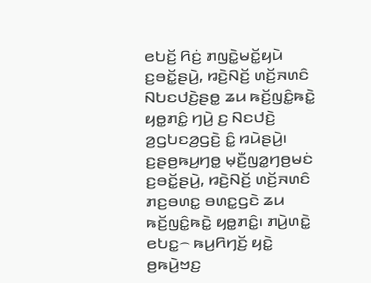ꤕꤝꤢꤩ꤬ ꤖꤢꤦ꤬ ꤊꤜꤢꤧ꤭ꤗꤢꤩ꤭ꤟꤣꤧ ꤢ꤬ꤋꤢꤩ꤭ꤔꤣꤧ꤬, ꤙꤢꤧ꤬ꤡꤢꤩ꤬ ꤛꤢꤩ꤬ꤏꤛꤢꤨ ꤡꤝꤢꤓꤢꤧ꤬ꤔꤥ꤭ ꤘꤣ ꤒꤢꤩ꤬ꤜꤢꤨ꤭ꤒꤢꤧ꤭ ꤟꤥ꤭ꤊꤢꤨ꤭ ꤚꤣꤧ꤬ ꤢ꤬ ꤡꤢꤓꤢꤧ꤬ ꤤ꤬ꤞꤝꤢꤤ꤬ꤞꤢꤧ꤬ ꤢꤨ꤭ ꤙꤣꤧꤔꤣꤧ꤬꤯
ꤢ꤬ꤔꤥ꤬ꤒꤣ꤬ꤚꤥ꤭ ꤗ꤫ꤢꤪ꤬ꤜꤤ꤭ꤚꤥ꤬ꤗꤢꤦ ꤢ꤬ꤋꤢꤩ꤭ꤔꤣꤧ꤬, ꤙꤢꤧ꤬ꤡꤢꤩ꤬ ꤛꤢꤩ꤬ꤏꤛꤢꤨ ꤊꤢ꤬ꤋꤛꤢ꤭ ꤋꤛꤢ꤭ꤞꤢꤧ ꤘꤣ ꤒꤢꤩ꤬ꤜꤢꤨ꤭ꤒꤢꤧ꤭ ꤟꤥ꤭ꤊꤢꤨ꤭꤯ ꤊꤣꤧ꤬ꤛꤢꤧ꤭ ꤕꤝꤢ꤭꤮ ꤒꤣ꤬ꤖꤚꤢꤩ꤬ ꤟꤢꤧ꤭ ꤥ꤬ꤒꤣꤧ꤬ꤠꤢ꤬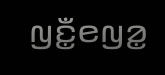ꤜꤢꤪ꤭ꤕꤜꤤ꤭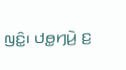ꤜꤢꤨ꤭꤯ ꤓꤥ꤭ꤚꤣꤧ꤬ ꤢ꤬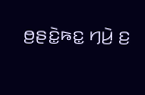ꤥ꤬ꤔꤢꤧ꤭ꤒꤢ꤭ ꤚꤣꤧ꤬ ꤢ꤬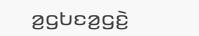ꤤ꤬ꤞꤝꤢꤤ꤬ꤞꤢꤧ꤬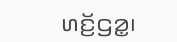ꤛꤢꤩ꤬ꤞꤤ꤭꤯